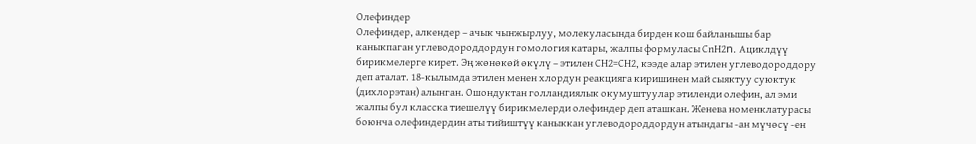Олефиндер
Олефиндер, алкендер – ачык чынжырлуу, молекуласында бирден кош байланышы бар каныкпаган углеводороддордун гомология катары, жалпы формуласы СnH2n. Ациклдүү бирикмелерге кирет. Эң жөнөкөй өкүлү – этилен СH2=СH2, кээде алар этилен углеводороддору деп аталат. 18-кылымда этилен менен хлордун реакцияга киришинен май сыяктуу суюктук (дихлорэтан) алынган. Ошондуктан голландиялык окумуштуулар этиленди олефин, ал эми жалпы бул класска тиешелүү бирикмелерди олефиндер деп аташкан. Женева номенклатурасы боюнча олефиндердин аты тийиштүү каныккан углеводороддордун атындагы -ан мүчөсү -ен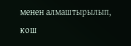менен алмаштырылып, кош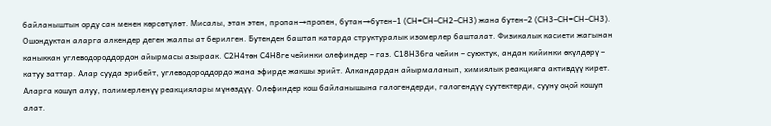байланыштын орду сан менен көрсөтүлөт. Мисалы, этан этен, пропан→пропен, бутан→бутен–1 (СН=СН–СН2–СН3) жана бутен–2 (СН3–СН=СН–СН3). Ошондуктан аларга алкендер деген жалпы ат берилген. Бутенден баштап катарда структуралык изомерлер башталат. Физикалык касиети жагынан каныккан углеводороддордон айырмасы азыраак. С2Н4төн С4Н8ге чейинки олефиндер – газ. С18Н36га чейин – суюктук, андан кийинки өкүлдөрү – катуу заттар. Алар сууда эрибейт, углеводороддордо жана эфирде жакшы эрийт. Алкандардан айырмаланып, химиялык реакцияга активдүү кирет. Аларга кошуп алуу, полимерленүү реакциялары мүнөздүү. Олефиндер кош байланышына галогендерди, галогендүү суутектерди, сууну оңой кошуп алат.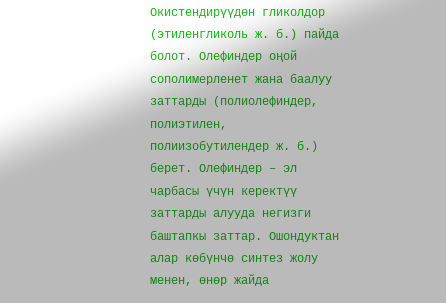Окистендирүүдөн гликолдор (этиленгликоль ж. б.) пайда болот. Олефиндер оңой сополимерленет жана баалуу заттарды (полиолефиндер, полиэтилен, полиизобутилендер ж. б.) берет. Олефиндер – эл чарбасы үчүн керектүү заттарды алууда негизги баштапкы заттар. Ошондуктан алар көбүнчө синтез жолу менен, өнөр жайда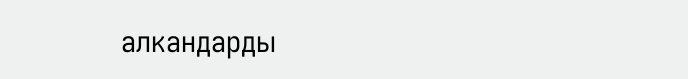алкандарды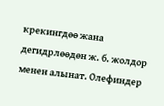крекингдөө жана дегидрлөөдөн ж. б. жолдор менен алынат. Олефиндер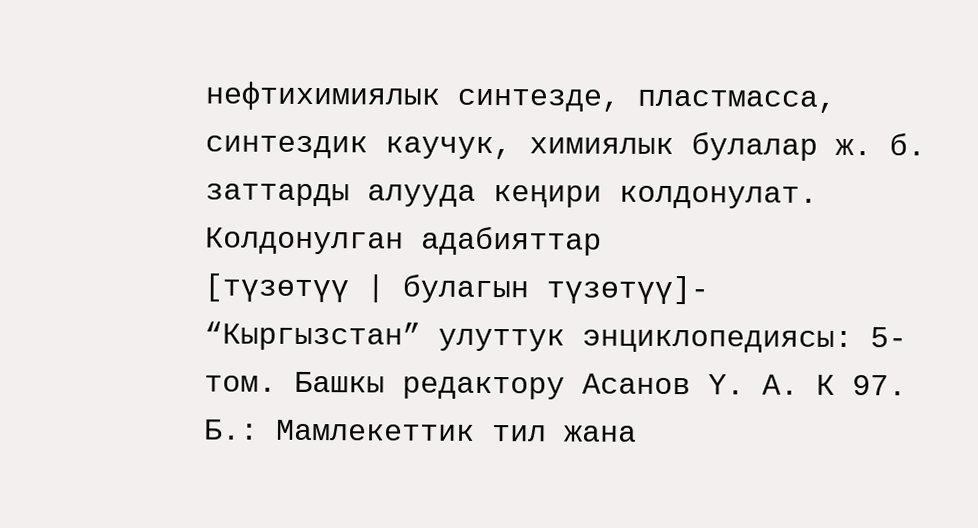нефтихимиялык синтезде, пластмасса, синтездик каучук, химиялык булалар ж. б. заттарды алууда кеңири колдонулат.
Колдонулган адабияттар
[түзөтүү | булагын түзөтүү]- “Кыргызстан” улуттук энциклопедиясы: 5-том. Башкы редактору Асанов Ү. А. К 97. Б.: Мамлекеттик тил жана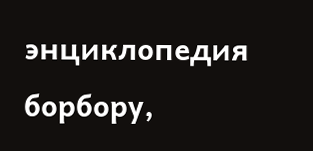энциклопедия борбору,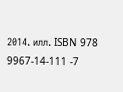2014. илл. ISBN 978 9967-14-111 -7